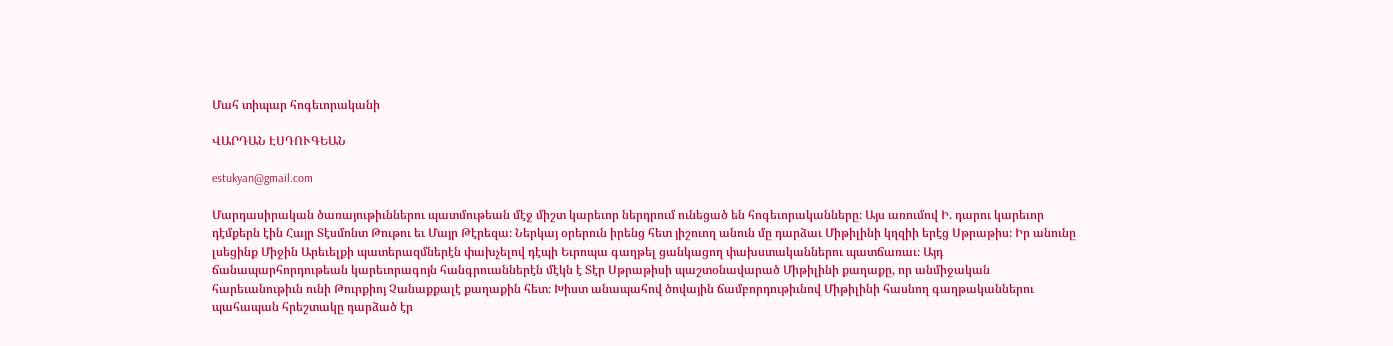Մահ տիպար հոգեւորականի

ՎԱՐԴԱՆ ԷՍԴՈՒԳԵԱՆ

estukyan@gmail.com

Մարդասիրական ծառայութիւններու պատմութեան մէջ միշտ կարեւոր ներդրում ունեցած են հոգեւորականները։ Այս առումով Ի. դարու կարեւոր դէմքերն էին Հայր Տէսմոնտ Թութու եւ Մայր Թէրեզա։ Ներկայ օրերուն իրենց հետ յիշուող անուն մը դարձաւ Միթիլինի կղզիի երէց Սթրաթիս։ Իր անունը լսեցինք Միջին Արեւելքի պատերազմներէն փախչելով դէպի Եւրոպա գաղթել ցանկացող փախստականներու պատճառաւ։ Այդ ճանապարհորդութեան կարեւորագոյն հանգրուաններէն մէկն է Տէր Սթրաթիսի պաշտօնավարած Միթիլինի քաղաքը, որ անմիջական հարեւանութիւն ունի Թուրքիոյ Չանաքքալէ քաղաքին հետ։ Խիստ անապահով ծովային ճամբորդութիւնով Միթիլինի հասնող գաղթականներու պահապան հրեշտակը դարձած էր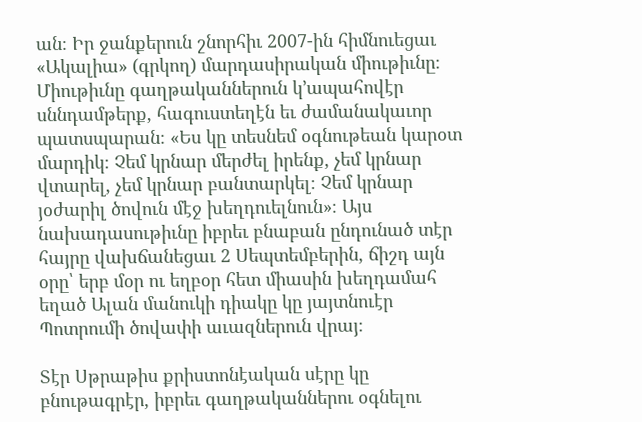ան։ Իր ջանքերուն շնորհիւ 2007-ին հիմնուեցաւ «Ակալիա» (գրկող) մարդասիրական միութիւնը։ Միութիւնը գաղթականներուն կ՚ապահովէր սննդամթերք, հագուստեղէն եւ ժամանակաւոր պատսպարան։ «Ես կը տեսնեմ օգնութեան կարօտ մարդիկ։ Չեմ կրնար մերժել իրենք, չեմ կրնար վտարել, չեմ կրնար բանտարկել։ Չեմ կրնար յօժարիլ ծովուն մէջ խեղդուելնուն»։ Այս նախադասութիւնը իբրեւ բնաբան ընդունած տէր հայրը վախճանեցաւ 2 Սեպտեմբերին, ճիշդ այն օրը՝ երբ մօր ու եղբօր հետ միասին խեղդամահ եղած Ալան մանուկի դիակը կը յայտնուէր Պոտրումի ծովափի աւազներուն վրայ։

Տէր Սթրաթիս քրիստոնէական սէրը կը բնութագրէր, իբրեւ գաղթականներու օգնելու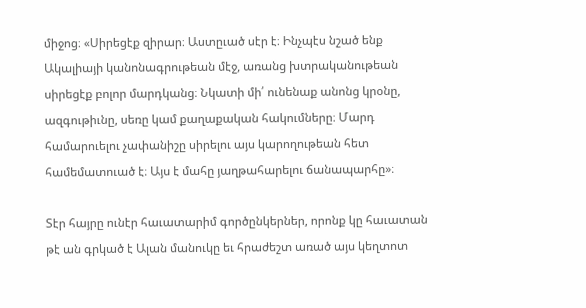միջոց։ «Սիրեցէք զիրար։ Աստըւած սէր է։ Ինչպէս նշած ենք Ակալիայի կանոնագրութեան մէջ, առանց խտրականութեան սիրեցէք բոլոր մարդկանց։ Նկատի մի՛ ունենաք անոնց կրօնը, ազգութիւնը, սեռը կամ քաղաքական հակումները։ Մարդ համարուելու չափանիշը սիրելու այս կարողութեան հետ համեմատուած է։ Այս է մահը յաղթահարելու ճանապարհը»։

Տէր հայրը ունէր հաւատարիմ գործընկերներ, որոնք կը հաւատան թէ ան գրկած է Ալան մանուկը եւ հրաժեշտ առած այս կեղտոտ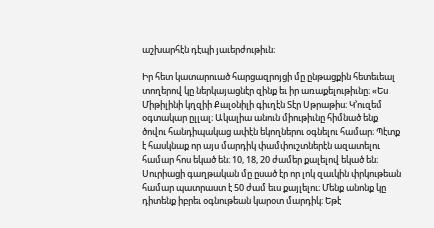աշխարհէն դէպի յաւերժութիւն։

Իր հետ կատարուած հարցազրոյցի մը ընթացքին հետեւեալ տողերով կը ներկայացնէր զինք եւ իր առաքելութիւնը։ «Ես Միթիլինի կղզիի Քալօնիլի գիւղէն Տէր Սթրաթիս։ Կ՚ուզեմ օգտակար ըլլալ։ Ակալիա անուն միութիւնը հիմնած ենք ծովու հանդիպակաց ափէն եկողներու օգնելու համար։ Պէտք է հասկնաք որ այս մարդիկ փամփուշտներէն ազատելու համար հոս եկած են։ 10, 18, 20 ժամեր քալելով եկած են։ Սուրիացի գաղթական մը ըսած էր որ լոկ զաւկին փրկութեան համար պատրաստ է 50 ժամ եւս քայլելու։ Մենք անոնք կը դիտենք իբրեւ օգնութեան կարօտ մարդիկ։ Եթէ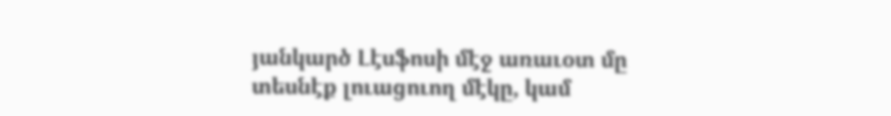յանկարծ Լէսֆոսի մէջ առաւօտ մը տեսնէք լուացուող մէկը, կամ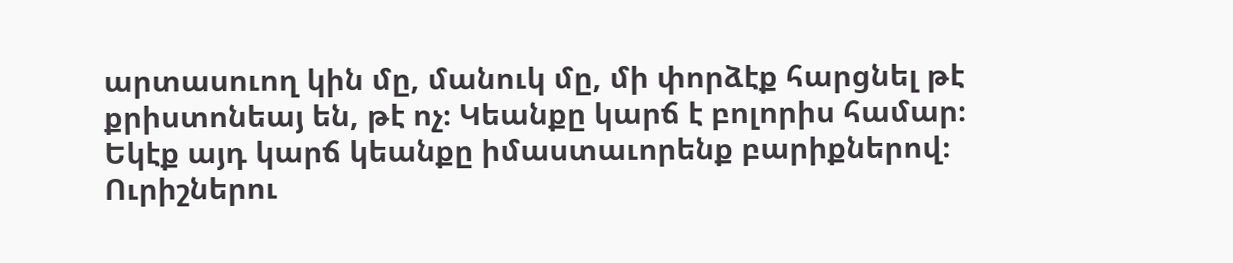արտասուող կին մը, մանուկ մը, մի փորձէք հարցնել թէ քրիստոնեայ են, թէ ոչ։ Կեանքը կարճ է բոլորիս համար։ Եկէք այդ կարճ կեանքը իմաստաւորենք բարիքներով։ Ուրիշներու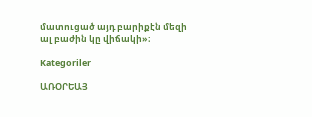մատուցած այդ բարիքէն մեզի ալ բաժին կը վիճակի»։

Kategoriler

ԱՌՕՐԵԱՅ